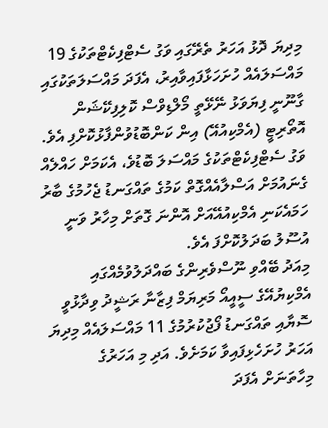މިދިޔަ ދޮޅު އަހަރު ތެރޭގައި ވަގު ސެޓްފިކެޓްތަކުގެ 19 މައްސަލައެއް ހުށަހަޅާފައިވާއިރު، އެފަދަ މައްސަލަތަކުގައި ގާނޫނީ ފިޔަވަޅު ނޭޅޭތީ މޯލްޑިވްސް ކޮލިފިކޭޝަން އޮތޯރިޓީ (އެމްކިއުއޭ) އިން ކަންބޮޑުވުންފާޅުކޮށްފި އެވެ.
ވަގު ސެޓްފިކެޓްތަކުގެ މައްސަލަ ބޮޑުވެ، އެކަމަށް ހައްލެއް ގެނައުމަށް އަސްލާއެއްގޮތް ކަމުގެ ތައްގަނޑު ޖެހުމުގެ ބާރު ހަމައެކަނި އެމްކިއުއޭއަށް އޮންނަ ގޮތަށް މިހާރު ވަނީ އުސޫލު ބަދަލުކޮށްފަ އެވެ.
މިއަދު ބޭއްވި ނޫސްވެރިންގެ ބައްދަލުވުމެއްގައި އެމްކިޔުއޭގެ ސީއީއޯ މަރިޔަމް ފިޒާނާ ރަޝީދު ވިދާޅުވީ ސޮޔާއި ތައްގަނޑު ފޯޖުކުރުމުގެ 11 މައްސަލައެއް މިދިޔަ އަހަރު ހުށަހެޅިފައިވާ ކަމަށެވެ. އަދި މި އަހަރުގެ މިހާތަނަށް އެފަދަ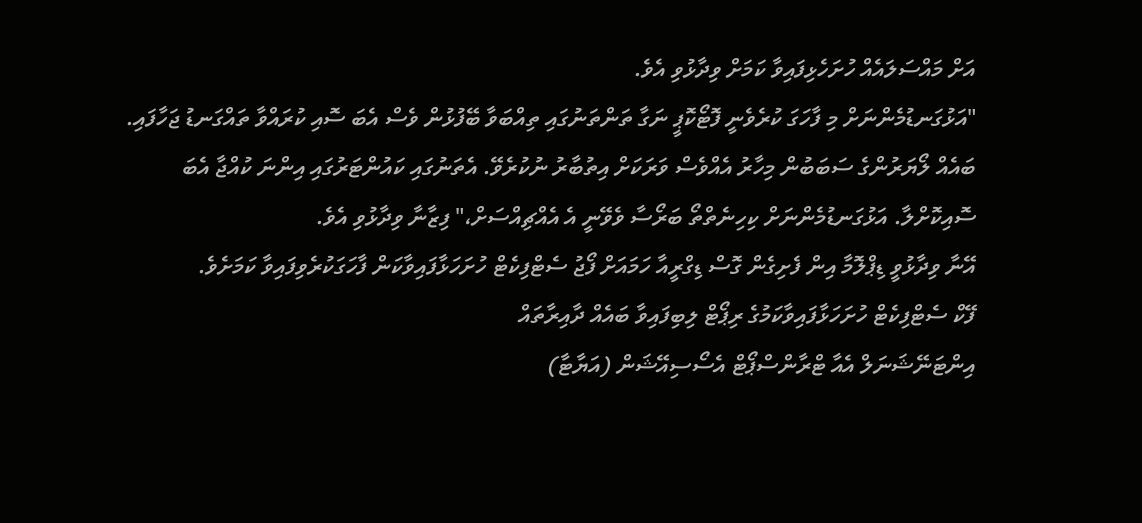އަށް މައްސަލައެއް ހުށަހެޅިފައިވާ ކަމަށް ވިދާޅުވި އެވެ.
"އަޅުގަނޑުމެންނަށް މި ފާހަގަ ކުރެވެނީ ފޮޓޯކޮޕީ ނަގާ ތަންތަނުގައި ތިއްބަވާ ބޭފުޅުން ވެސް އެބަ ސޮއި ކުރައްވާ ތައްގަނޑު ޖަހާފައި. ބައެއް ލޯޔަރުންގެ ސަބަބުން މިހާރު އެއްވެސް ވަރަކަށް އިތުބާރު ނުކުރެވޭ. އެތަނުގައި ކައުންޓަރުގައި އިންނަ ކުއްޖާ އެބަ ސޮއިކޮށްލާ. އަޅުގަނޑުމެންނަށް ކިހިނެތްތޯ ބަރޯސާ ވެވޭނީ އެ އެއްޗިއްސަށް،" ފިޒާނާ ވިދާޅުވި އެވެ.
އޭނާ ވިދާޅުވީ ޑިޕްލޮމާ އިން ފެށިގެން ގޮސް ޑިގްރީއާ ހަމައަށް ފޯޖު ސެޓްފިކެޓް ހުށަހަޅާފައިވާކަން ފާހަގަކުރެވިފައިވާ ކަމަށެވެ.
ފޭކް ސެޓްފިކެޓް ހުށަހަޅާފައިވާކަމުގެ ރިޕޯޓް ލިބިފައިވާ ބައެއް ދާއިރާތައް
އިންޓަނޭޝަނަލް އެއާ ޓްރާންސްޕޯޓް އެސޯސިއޭޝަން (އަޔާޓާ)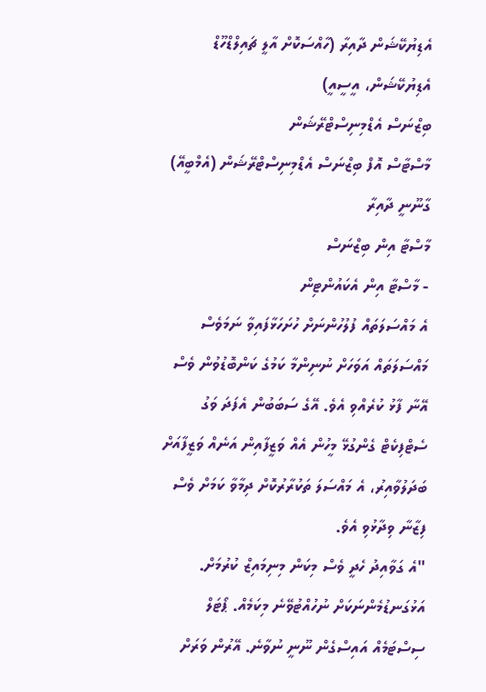އެޑިޔުކޭޝަން ދާއިރާ (ހާއްސަކޮށް އާލީ ޗައިލްޑްހޫޑް އެޑިޔުކޭޝަން، އީސީއީ)
ބިޒްނަސް އެޑްމިނިސްޓްރޭޝަން
މާސްޓާސް އޮފް ބިޒްނަސް އެޑްމިނިސްޓްރޭޝަން (އެމްބީއޭ)
ގާނޫނީ ދާއިރާ
މާސްޓާ އިން ބިޒްނަސް
- މާސްޓާ އިން އެކައުންޓިން
އެ މައްސަލަތައް ފުލުހުންނަށް ހުށަހަޅާފައިވާ ނަމަވެސް މައްސަލަތައް އަވަހަށް ނުނިންމާ ކަމުގެ ކަންބޮޑުވުން ވެސް އޭނާ ފާޅު ކުރެއްވި އެވެ. އޭގެ ސަބަބުން އެފަދަ ވަގު ސެޓްފިކެޓް ގެންގުޅޭ މީހުން އެއް ވަޒީފާއިން އަނެއް ވަޒީފާއަށް ބަދަލުވާއިރު، އެ މައްސަލަ ތަކުރާރުކޮށް ދިމާވާ ކަމަށް ވެސް ފިޒާނާ ވިދާޅުވި އެވެ.
"އެ ގަވާއިދު ހެދީ ވެސް މިކަން މިނިމައިޒް ކުރުމަށް. އަޅުގަނޑުމެންނަކަށް ނުހުއްޓުވޭނެ މިކަމެއް. ޕޯޓަލް ސިސްޓަމެއް އައިސްގެން ނޫނީ ނުވާނެ. އޭރުން ވަރަށް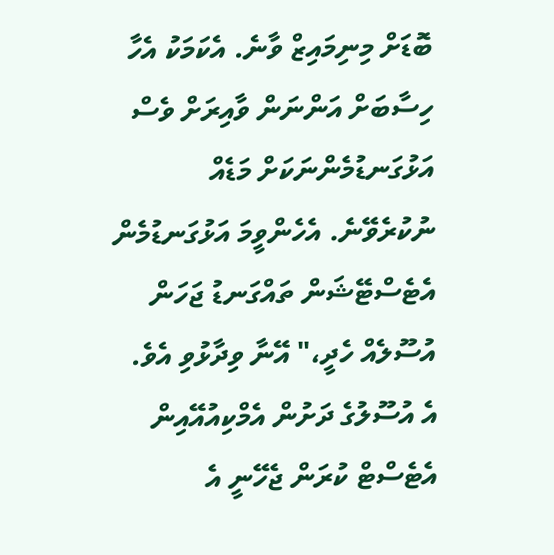ބޮޑަށް މިނިމައިޒް ވާނެ. އެކަމަކު އެހާ ހިސާބަށް އަންނަން ވާއިރަށް ވެސް އަޅުގަނޑުމެންނަކަށް މަޑެއް ނުކުރެވޭނެ. އެހެންވީމަ އަޅުގަނޑުމެން އެޓެސްޓޭޝަން ތައްގަނޑު ޖަހަން އުސޫލެއް ހެދީ،" އޭނާ ވިދާޅުވި އެވެ.
އެ އުސޫލުގެ ދަށުން އެމްކިއުއޭއިން އެޓެސްޓް ކުރަން ޖެހޭނީ އެ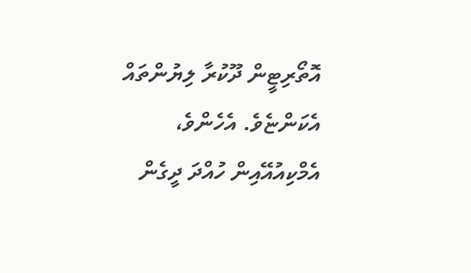އޮތޯރިޓީން ދޫކުރާ ލިޔުންތައް އެކަންޏެވެ. އެހެންވެ، އެމްކިއުއޭއިން ހުއްދަ ދީގެން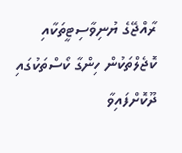ރާއްޖޭގެ ޔުނިވާސިޓީތަކާއި ކޮޖެލްތަކުން ހިންގާ ކޯސްތަކުގައި ދޫކޮށްފައިވާ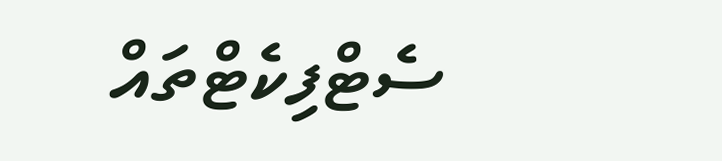ސެޓްފިކެޓްތައް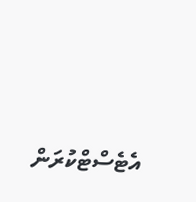އެޓެސްޓްކުރަން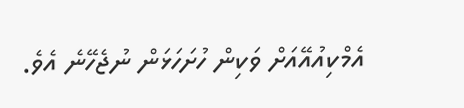އެމްކިއުއޭއަށް ވަކިން ހުށަހަޅަން ނުޖެހޭނެ އެވެ.